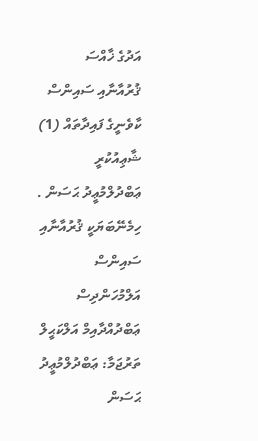އަދުގެ ޚާއްސަ
ޤުރުއާނާއި ސައިންސް
ކާވެނީގެ ފައިދާތައް (1)
ޝާޢިއުކުރީ ޢަބްދުލްމުޢީދު ޙަސަން . ހިމެނޭބަޔަކީ ޤުރުއާނާއި ސައިންސް
އަލްމުހަންދިސް ޢަބްދުއްދާއިމް އަލްކަޙީލް
ތަރުޖަމާ: ޢަބްދުލްމުޢީދު ޙަސަން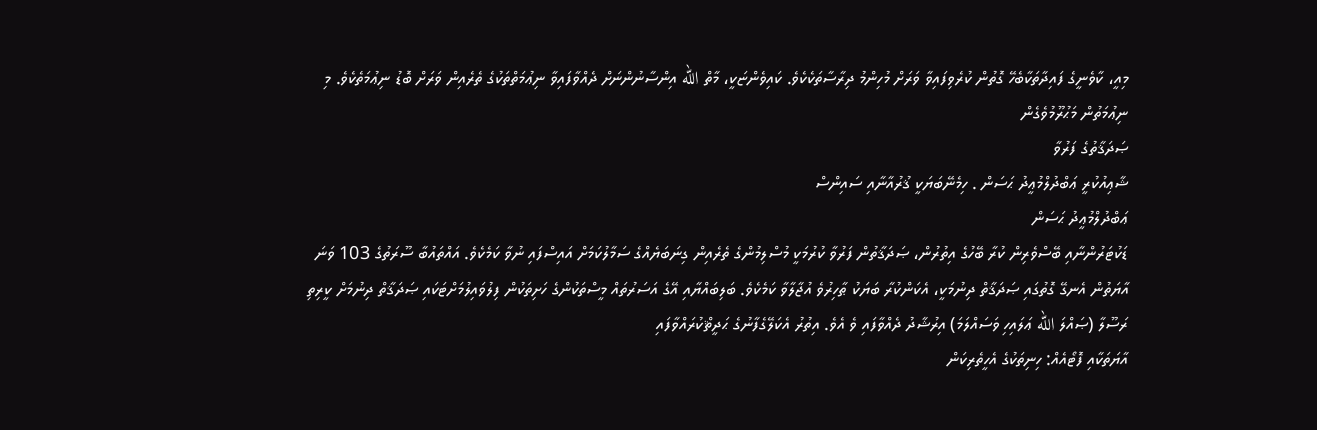މިއީ، ކާވެނީގެ ފައިދާތަކާބެހޭ ގޮތުން ކުރެވިފައިވާ ވަރަށް މުހިންމު ދިރާސާތަކެކެވެ. ކައިވެންޏަކީ، މާތް الله އިންސާނުންނަށް ދެއްވާފައިވާ ނިޢުމަތްތަކުގެ ތެރެއިން ވަރަށް ބޮޑު ނިޢުމަތެކެވެ. މި ނިޢުމަތުން މަޙުރޫމުވެގެން
ޞަދަޤާތުގެ ފަރުވާ
ޝާޢިއުކުރީ ޢަބްދުލްމުޢީދު ޙަސަން . ހިމެނޭބަޔަކީ ޤުރުއާނާއި ސައިންސް
ޢަބްދުލްމުޢީދު ޙަސަން
ޑަކުޓަރުންނާއި ބޭސްވެރިން ކުރާ ބޭހުގެ އިތުރުން، ޞަދަޤާތުން ފަރުވާ ކުރުމަކީ މުސްލިމުންގެ ތެރެއިން ގިނަބަޔެއްގެ ސަމާލުކަމަށް އައިސްފައި ނުވާ ކަމެކެވެ. އައްތައުބާ ސޫރަތުގެ 103 ވަނަ އާޔަތުން އެނގޭ ގޮތުގައި ޞަދަޤާތް ދިނުމަކީ، އެކަންކުރާ ބަޔަކު ޠާހިރުވެ އުޖާލާވާ ކަމެކެވެ. ބަލިބައްޔާއި އޭގެ އަސަރުތައް މީސްތަކުންގެ ހަށިތަކުން ފިލުވައިލުމަށްޓަކައި ޞަދަޤާތް ދިނުމަށް ކީރިތި ރަސޫލާ (ޞައްލަ الله ޢަލައިހި ވަސައްލަމަ) އިރުޝާދު ދެއްވާފައި ވެ އެވެ. އިތުރު އެކަލޭގެފާނުގެ ޙަދީޘްކުރައްވާފައި
އާޔަތަކާއި ފޮޓޯއެއް: ހިނިތަކުގެ އެހީތެރިކަން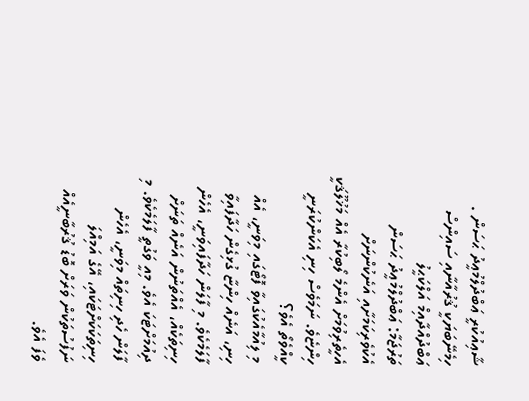ޝާޢިއުކުރީ ޢަބްދުލްމުޢީދު ޙަސަން . ހިމެނޭބަޔަކީ ޤުރުއާނާއި ސައިންސް
ޢަބްދުއްދާއިމް އަލްކަޙީލު
ތަރުޖަމާ: ޢަބްދުލްމުޢީދު ޙަސަން
އެކުވެރިކަމަށާއި އަނެކުންނަށް އެހީތެރިވުމަށް އެންމެ ލޯބިކުރާ އެއް މަޚުލޫޤަކީ ހިންޏެވެ. ނަމަވެސް ހިނި އެކަންކުރަނީ ކީއްވެތޯ އެވެ؟
މި ލިއުމާއެކުގައިވާ ފޮޓޯގައި މިވަނީ، އެއް ހިނި، އަނެއް ހިންޏާ ގުޅިގެން ހަދާފައިވާ ފާލަމެކެވެ. މި ފާލަން ހަދާފައިވަނީ، އެހެން ހިނިތަކެއް، އެއްތަނުން އަނެއް ތަނަށް ދިއުމަށްޓަކަ އެވެ. މިއީ ވަގުތީ ފާލަމެކެވެ. މި ފާލަން ހެދި ހިނިތައް މިވަނީ، އެހެން ހިނިތަކަކަށްޓަކައި، އޭގެ އަމިއްލަ ނަފުސުތަކުން ވަރަށް ބޮޑު ޤުރުބާނީއެއް ވެފަ އެވެ.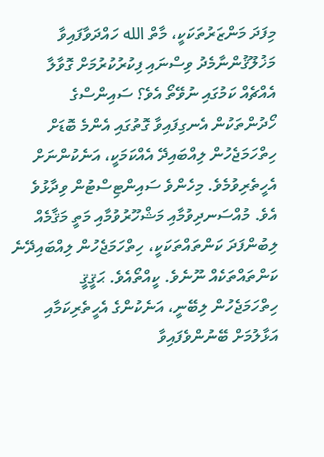މިފަދަ މަންޒަރުތަކަކީ، މާތް الله ހައްދަވާފައިވާ މަޚުލޫޤުންނާމެދު ވިސްނައި ފިކުރުކުރުމަށް ގޮވާލާ އެއްޗެއް ކަމުގައި ނުވޭތޯ އެވެ؟ ސައިންސްގެ ހޯދުންތަކުން އެނގިފައިވާ ގޮތުގައި އެންމެ ބޮޑަށް ހިތްހަމަޖެހުން ލިއްބައިދޭ އެއްކަމަކީ، އަނެކުންނަށް އެހީތެރިވުމެވެ. މިހެންވެ ސައިންޓިސްޓުން ވިދާޅުވެ އެވެ. މުއްސަނދިވުމާއި މަޝްހޫރުވުމާއި މަތީ މަޤާމެއް ލިބުންފަދަ ކަންތައްތަކަކީ، ހިތްހަމަޖެހުން ލިއްބައިދޭނެ ކަންތައްތަކެއް ނޫނެވެ. ކީއްތޯއެވެ. ޙަޤީޤީ ހިތްހަމަޖެހުން ލިބޭނީ، އަނެކުންގެ އެހީތެރިކަމާއި އަޅާލުމަށް ބޭނުންވެފައިވާ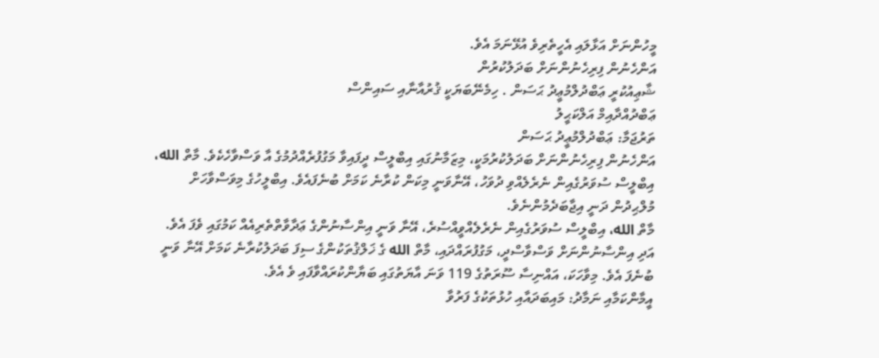މީހުންނަށް އަޅާލައި އެހީތެރިވެ އުޅޭނަމަ އެވެ.
އަންހެނުން ފިރިހެނުންނަށް ބަދަލުކުރުން
ޝާޢިއުކުރީ ޢަބްދުލްމުޢީދު ޙަސަން . ހިމެނޭބަޔަކީ ޤުރުއާނާއި ސައިންސް
ޢަބްދުއްދާއިމް އަލްކަޙީލު
ތަރުޖަމާ: ޢަބްދުލްމުޢީދު ޙަސަން
އަންހެނުން ފިރިހެނުންނަށް ބަދަލުކުރުމަކީ، މިޒަމާނުގައި އިބްލީސް ދީފައިވާ މަގުފުރެއްދުމުގެ އާ ވަސްވާހެކެވެ. މާތް الله، އިބްލީސް ސުވަރުގެއިން ނެރެލެއްވި ދުވަހު، އޭނާވަނީ މިކަން ކުރާނެ ކަމަށް ބުނެފައެވެ. އިބްލީހުގެ މިވަސްވާހަށް މުލްޙިދުން ދަނީ އިޖާބަދެމުންނެވެ.
މާތް الله، އިބްލީސް ސުވަރުގެއިން ނެރެލެއްވީއްސުރެ، އޭނާ ވަނީ އިންސާނުންގެ ޢަދާވާތްތެރިއެއް ކަމުގައި ވެފަ އެވެ. އަދި އިންސާނުންނަށް ވަސްވާސްދީ، މަގުފުރައްދައި، މާތް الله ގެ ޚަލްޤުތަކުންގެ ސިފަ ބަދަލުކުރާނެ ކަމަށް އޭނާ ވަނީ ބުނެފަ އެވެ. މިވާހަކަ، އައްނިސާ ސޫރަތުގެ 119 ވަނަ އާޔަތުގައި ބަޔާންކުރައްވާފައި ވެ އެވެ.
އީމާންކަމާއި ނަމާދު: މައިބަދައާއި ހުޅުތަކުގެ ފަރުވާ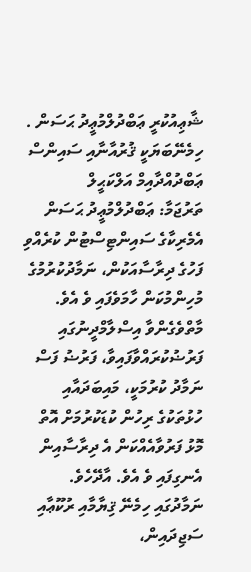ޝާޢިއުކުރީ ޢަބްދުލްމުޢީދު ޙަސަން . ހިމެނޭބަޔަކީ ޤުރުއާނާއި ސައިންސް
ޢަބްދުއްދާއިމް އަލްކަޙީލް
ތަރުޖަމާ: ޢަބްދުލްމުޢީދު ޙަސަން
އެމެރިކާގެ ސައިންޓިސްޓުން ކުރެއްވި ފަހުގެ ދިރާސާއަކުން، ނަމާދުކުރުމުގެ މުހިންމުކަން ހާމަވެފައި ވެ އެވެ. މާތްވެގެންވާ އިސްލާމްދީނުގައި ފަރުޟުކުރައްވާފައިވާ، ފަރުޟު ފަސް ނަމާދު ކުރުމަކީ، މައިބަދައާއި ހުޅުތަކުގެ ރިހުން ކުޑަކުރުމަށް އޮތް މޮޅު ފަރުވާއެއްކަން އެ ދިރާސާއިން އެނގިފައި ވެ އެވެ. އާދޭހެވެ. ނަމާދުގައި ހިމެނޭ ޤިޔާމާއި ރުކޫޢާއި ސަޖިދައިން،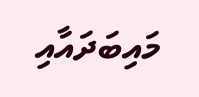މައިބަދައާއި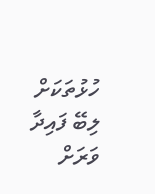ހުޅުތަކަށް ލިބޭ ފައިދާ ވަރަށް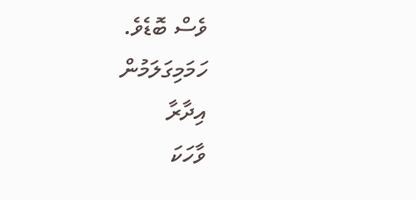ވެސް ބޮޑެވެ.
ހަމަމިގަލަމުން
އިދާރާ
ވާހަކަ